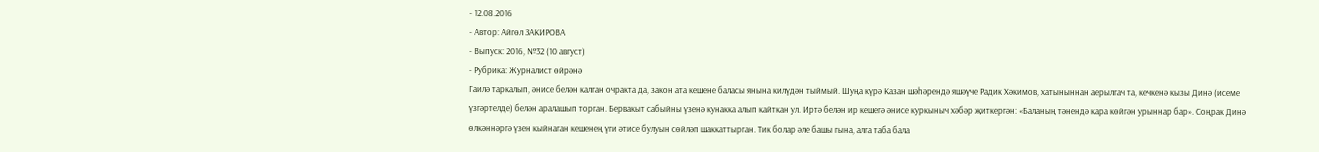- 12.08.2016
- Автор: Айгөл ЗАКИРОВА
- Выпуск: 2016, №32 (10 август)
- Рубрика: Журналист өйрәнә
Гаилә таркалып, әнисе белән калган очракта да, закон ата кешене баласы янына килүдән тыймый. Шуңа күрә Казан шәһәрендә яшәүче Радик Хәкимов, хатыныннан аерылгач та, кечкенә кызы Динә (исеме үзгәртелде) белән аралашып торган. Бервакыт сабыйны үзенә кунакка алып кайткан ул. Иртә белән ир кешегә әнисе куркыныч хәбәр җиткергән: «Баланың тәнендә кара көйгән урыннар бар». Соңрак Динә өлкәннәргә үзен кыйнаган кешенең үги әтисе булуын сөйләп шаккаттырган. Тик болар әле башы гына, алга таба бала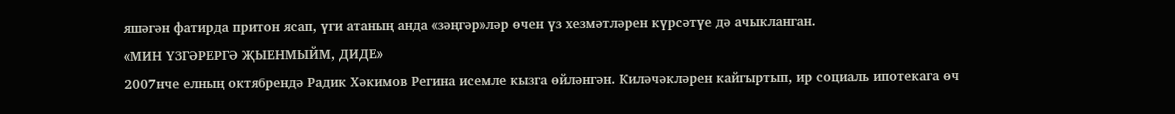яшәгән фатирда притон ясап, үги атаның анда «зәңгәр»ләр өчен үз хезмәтләрен күрсәтүе дә ачыкланган.
«МИН ҮЗГӘРЕРГӘ ҖЫЕНМЫЙМ, ДИДЕ»
2007нче елның октябрендә Радик Хәкимов Регина исемле кызга өйләнгән. Киләчәкләрен кайгыртып, ир социаль ипотекага өч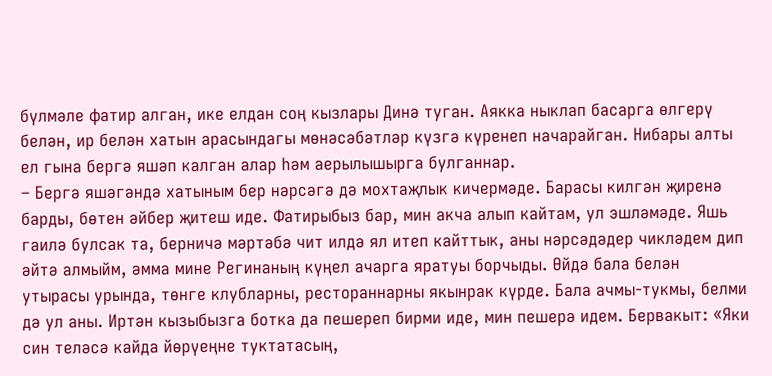бүлмәле фатир алган, ике елдан соң кызлары Динә туган. Аякка ныклап басарга өлгерү белән, ир белән хатын арасындагы мөнәсәбәтләр күзгә күренеп начарайган. Нибары алты ел гына бергә яшәп калган алар һәм аерылышырга булганнар.
– Бергә яшәгәндә хатыным бер нәрсәгә дә мохтаҗлык кичермәде. Барасы килгән җиренә барды, бөтен әйбер җитеш иде. Фатирыбыз бар, мин акча алып кайтам, ул эшләмәде. Яшь гаилә булсак та, берничә мәртәбә чит илдә ял итеп кайттык, аны нәрсәдәдер чикләдем дип әйтә алмыйм, әмма мине Регинаның күңел ачарга яратуы борчыды. Өйдә бала белән утырасы урында, төнге клубларны, рестораннарны якынрак күрде. Бала ачмы-тукмы, белми дә ул аны. Иртән кызыбызга ботка да пешереп бирми иде, мин пешерә идем. Бервакыт: «Яки син теләсә кайда йөрүеңне туктатасың,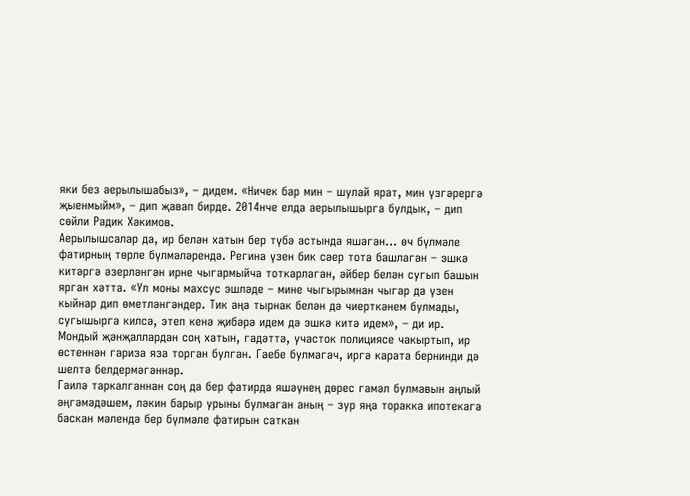яки без аерылышабыз», – дидем. «Ничек бар мин – шулай ярат, мин үзгәрергә җыенмыйм», – дип җавап бирде. 2014нче елда аерылышырга булдык, – дип сөйли Радик Хәкимов.
Аерылышсалар да, ир белән хатын бер түбә астында яшәгән… өч бүлмәле фатирның төрле бүлмәләрендә. Регина үзен бик сәер тота башлаган – эшкә китәргә әзерләнгән ирне чыгармыйча тоткарлаган, әйбер белән сугып башын ярган хәтта. «Ул моны махсус эшләде – мине чыгырымнан чыгар да үзен кыйнар дип өметләнгәндер. Тик аңа тырнак белән дә чиерткәнем булмады, сугышырга килсә, этеп кенә җибәрә идем дә эшкә китә идем», – ди ир. Мондый җәнҗаллардан соң хатын, гадәттә, участок полициясе чакыртып, ир өстеннән гариза яза торган булган. Гаебе булмагач, иргә карата бернинди дә шелтә белдермәгәннәр.
Гаилә таркалганнан соң да бер фатирда яшәүнең дөрес гамәл булмавын аңлый әңгәмәдәшем, ләкин барыр урыны булмаган аның – зур яңа торакка ипотекага баскан мәлендә бер бүлмәле фатирын саткан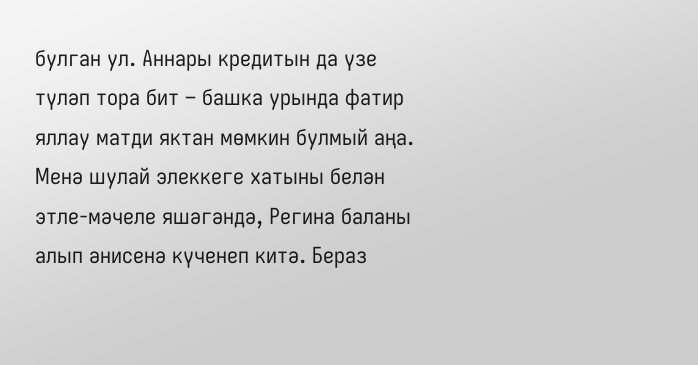булган ул. Аннары кредитын да үзе түләп тора бит – башка урында фатир яллау матди яктан мөмкин булмый аңа. Менә шулай элеккеге хатыны белән этле-мәчеле яшәгәндә, Регина баланы алып әнисенә күченеп китә. Бераз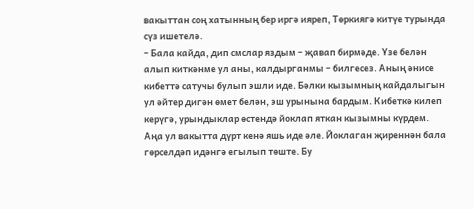вакыттан соң хатынның бер иргә ияреп, Төркиягә китүе турында сүз ишетелә.
– Бала кайда, дип смслар яздым – җавап бирмәде. Үзе белән алып киткәнме ул аны, калдырганмы – билгесез. Аның әнисе кибеттә сатучы булып эшли иде. Бәлки кызымның кайдалыгын ул әйтер дигән өмет белән, эш урынына бардым. Кибеткә килеп керүгә, урындыклар өстендә йоклап яткан кызымны күрдем. Аңа ул вакытта дүрт кенә яшь иде әле. Йоклаган җиреннән бала гөрселдәп идәнгә егылып төште. Бу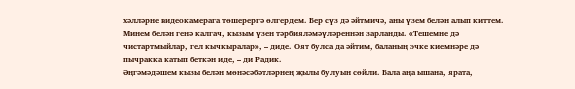хәлләрне видеокамерага төшерергә өлгердем. Бер сүз дә әйтмичә, аны үзем белән алып киттем. Минем белән генә калгач, кызым үзен тәрбияләмәүләреннән зарланды. «Тешемне дә чистартмыйлар, гел кычкыралар», – диде. Оят булса да әйтим, баланың эчке киемнәре дә пычракка катып беткән иде, – ди Радик.
Әңгәмәдәшем кызы белән мөнәсәбәтләрнең җылы булуын сөйли. Бала аңа ышана, ярата,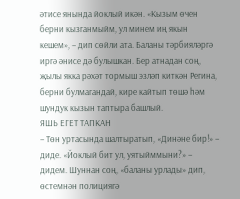әтисе янында йоклый икән. «Кызым өчен берни кызганмыйм, ул минем иң якын кешем», – дип сөйли ата. Баланы тәрбияләргә иргә әнисе дә булышкан. Бер атнадан соң, җылы якка рәхәт тормыш эзләп киткән Регина, берни булмагандай, кире кайтып төшә һәм шундук кызын таптыра башлый.
ЯШЬ ЕГЕТ ТАПКАН
– Төн уртасында шалтыратып, «Динәне бир!» – диде. «Йоклый бит ул, уятыйммыни?» – дидем. Шуннан соң, «баланы урлады» дип, өстемнән полициягә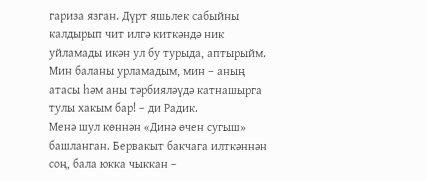гариза язган. Дүрт яшьлек сабыйны калдырып чит илгә киткәндә ник уйламады икән ул бу турыда, аптырыйм. Мин баланы урламадым, мин – аның атасы һәм аны тәрбияләүдә катнашырга тулы хакым бар! – ди Радик.
Менә шул көннән «Динә өчен сугыш» башланган. Бервакыт бакчага илткәннән соң, бала юкка чыккан –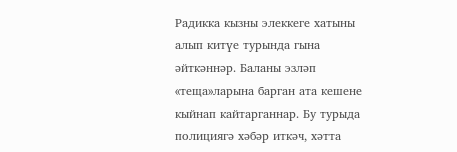Радикка кызны элеккеге хатыны алып китүе турында гына әйткәннәр. Баланы эзләп «теща»ларына барган ата кешене кыйнап кайтарганнар. Бу турыда полициягә хәбәр иткәч, хәтта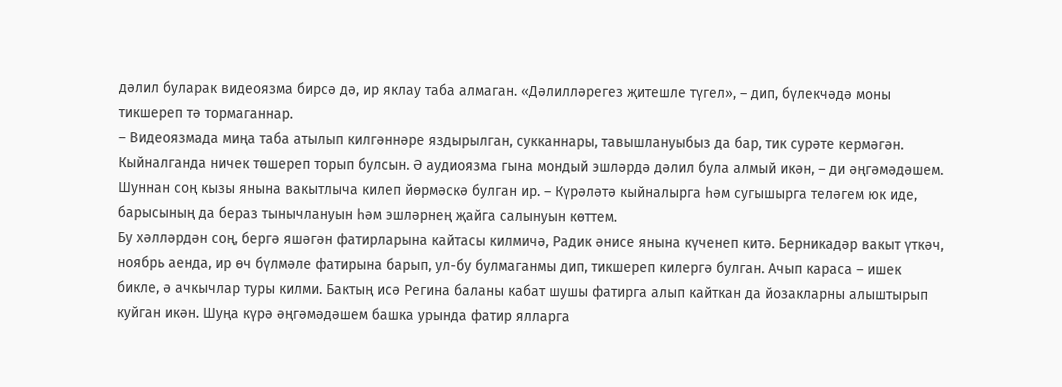дәлил буларак видеоязма бирсә дә, ир яклау таба алмаган. «Дәлилләрегез җитешле түгел», – дип, бүлекчәдә моны тикшереп тә тормаганнар.
– Видеоязмада миңа таба атылып килгәннәре яздырылган, сукканнары, тавышлануыбыз да бар, тик сурәте кермәгән. Кыйналганда ничек төшереп торып булсын. Ә аудиоязма гына мондый эшләрдә дәлил була алмый икән, – ди әңгәмәдәшем. Шуннан соң кызы янына вакытлыча килеп йөрмәскә булган ир. – Күрәләтә кыйналырга һәм сугышырга теләгем юк иде, барысының да бераз тынычлануын һәм эшләрнең җайга салынуын көттем.
Бу хәлләрдән соң, бергә яшәгән фатирларына кайтасы килмичә, Радик әнисе янына күченеп китә. Берникадәр вакыт үткәч, ноябрь аенда, ир өч бүлмәле фатирына барып, ул-бу булмаганмы дип, тикшереп килергә булган. Ачып караса – ишек бикле, ә ачкычлар туры килми. Бактың исә Регина баланы кабат шушы фатирга алып кайткан да йозакларны алыштырып куйган икән. Шуңа күрә әңгәмәдәшем башка урында фатир ялларга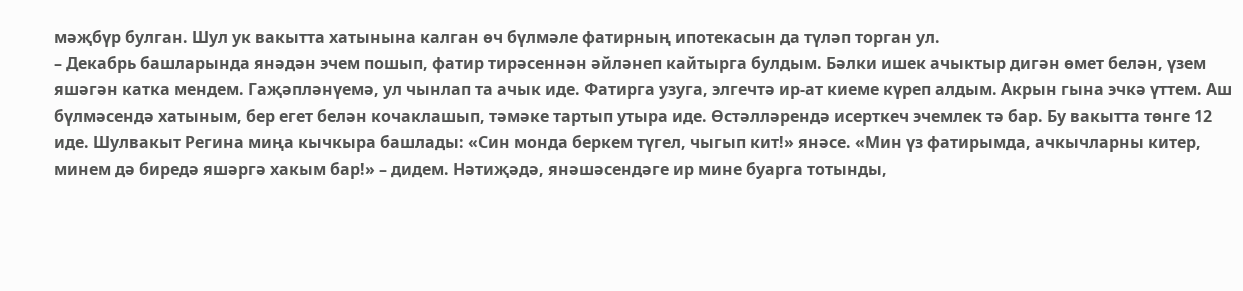мәҗбүр булган. Шул ук вакытта хатынына калган өч бүлмәле фатирның ипотекасын да түләп торган ул.
– Декабрь башларында янәдән эчем пошып, фатир тирәсеннән әйләнеп кайтырга булдым. Бәлки ишек ачыктыр дигән өмет белән, үзем яшәгән катка мендем. Гаҗәпләнүемә, ул чынлап та ачык иде. Фатирга узуга, элгечтә ир-ат киеме күреп алдым. Акрын гына эчкә үттем. Аш бүлмәсендә хатыным, бер егет белән кочаклашып, тәмәке тартып утыра иде. Өстәлләрендә исерткеч эчемлек тә бар. Бу вакытта төнге 12 иде. Шулвакыт Регина миңа кычкыра башлады: «Син монда беркем түгел, чыгып кит!» янәсе. «Мин үз фатирымда, ачкычларны китер, минем дә биредә яшәргә хакым бар!» – дидем. Нәтиҗәдә, янәшәсендәге ир мине буарга тотынды,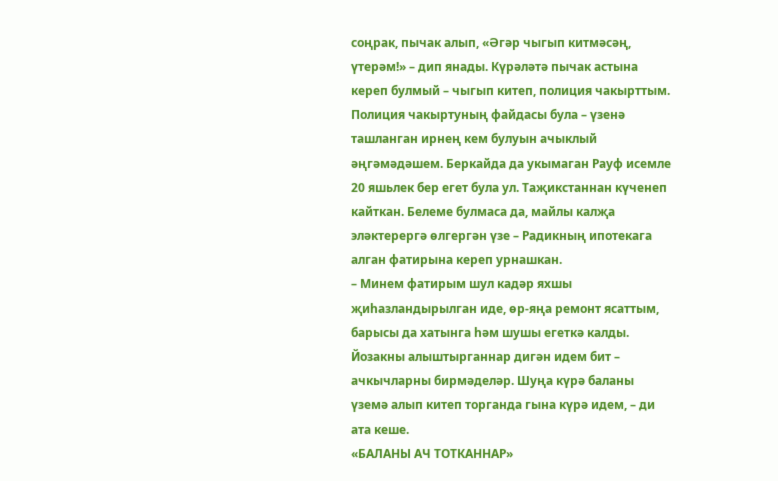соңрак, пычак алып, «Әгәр чыгып китмәсәң, үтерәм!» – дип янады. Күрәләтә пычак астына кереп булмый – чыгып китеп, полиция чакырттым.
Полиция чакыртуның файдасы була – үзенә ташланган ирнең кем булуын ачыклый әңгәмәдәшем. Беркайда да укымаган Рауф исемле 20 яшьлек бер егет була ул. Таҗикстаннан күченеп кайткан. Белеме булмаса да, майлы калҗа эләктерергә өлгергән үзе – Радикның ипотекага алган фатирына кереп урнашкан.
– Минем фатирым шул кадәр яхшы җиһазландырылган иде, өр-яңа ремонт ясаттым, барысы да хатынга һәм шушы егеткә калды. Йозакны алыштырганнар дигән идем бит – ачкычларны бирмәделәр. Шуңа күрә баланы үземә алып китеп торганда гына күрә идем, – ди ата кеше.
«БАЛАНЫ АЧ ТОТКАННАР»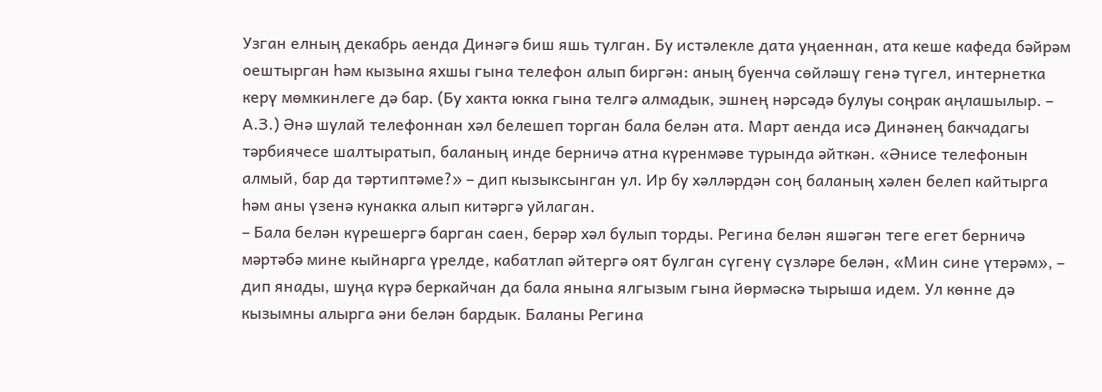Узган елның декабрь аенда Динәгә биш яшь тулган. Бу истәлекле дата уңаеннан, ата кеше кафеда бәйрәм оештырган һәм кызына яхшы гына телефон алып биргән: аның буенча сөйләшү генә түгел, интернетка керү мөмкинлеге дә бар. (Бу хакта юкка гына телгә алмадык, эшнең нәрсәдә булуы соңрак аңлашылыр. – А.З.) Әнә шулай телефоннан хәл белешеп торган бала белән ата. Март аенда исә Динәнең бакчадагы тәрбиячесе шалтыратып, баланың инде берничә атна күренмәве турында әйткән. «Әнисе телефонын алмый, бар да тәртиптәме?» – дип кызыксынган ул. Ир бу хәлләрдән соң баланың хәлен белеп кайтырга һәм аны үзенә кунакка алып китәргә уйлаган.
– Бала белән күрешергә барган саен, берәр хәл булып торды. Регина белән яшәгән теге егет берничә мәртәбә мине кыйнарга үрелде, кабатлап әйтергә оят булган сүгенү сүзләре белән, «Мин сине үтерәм», – дип янады, шуңа күрә беркайчан да бала янына ялгызым гына йөрмәскә тырыша идем. Ул көнне дә кызымны алырга әни белән бардык. Баланы Регина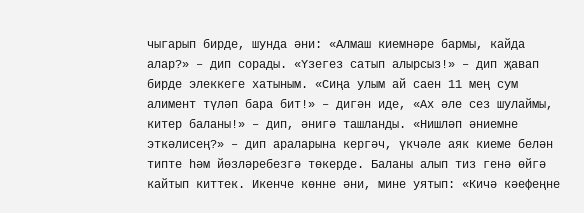чыгарып бирде, шунда әни: «Алмаш киемнәре бармы, кайда алар?» – дип сорады. «Үзегез сатып алырсыз!» – дип җавап бирде элеккеге хатыным. «Сиңа улым ай саен 11 мең сум алимент түләп бара бит!» – дигән иде, «Ах әле сез шулаймы, китер баланы!» – дип, әнигә ташланды. «Нишләп әниемне эткәлисең?» – дип араларына кергәч, үкчәле аяк киеме белән типте һәм йөзләребезгә төкерде. Баланы алып тиз генә өйгә кайтып киттек. Икенче көнне әни, мине уятып: «Кичә кәефеңне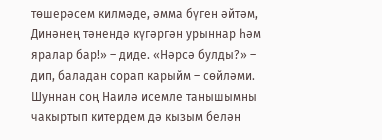төшерәсем килмәде, әмма бүген әйтәм, Динәнең тәнендә күгәргән урыннар һәм яралар бар!» – диде. «Нәрсә булды?» – дип, баладан сорап карыйм – сөйләми. Шуннан соң Наилә исемле танышымны чакыртып китердем дә кызым белән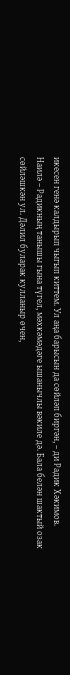икесен генә калдырып чыгып киттем. Ул аңа барысын да сөйләп биргән, – ди Радик Хәкимов.
Наилә – Радикның танышы гына түгел, мәхкәмәдәге ышанычлы вәкиле дә. Бала белән шактый озак сөйләшкән ул. Дәлил буларак кулланыр өчен,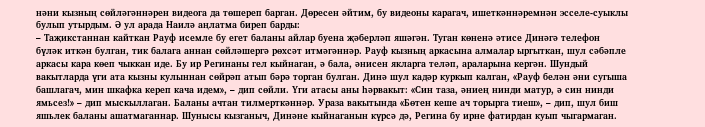нәни кызның сөйләгәннәрен видеога да төшереп барган. Дөресен әйтим, бу видеоны карагач, ишеткәннәремнән эсселе-суыклы булып утырдым. Ә ул арада Наилә аңлатма биреп барды:
– Таҗикстаннан кайткан Рауф исемле бу егет баланы айлар буена җәберләп яшәгән. Туган көненә әтисе Динәгә телефон бүләк иткән булган, тик балага аннан сөйләшергә рөхсәт итмәгәннәр. Рауф кызның аркасына алмалар ыргыткан, шул сәбәпле аркасы кара көеп чыккан иде. Бу ир Регинаны гел кыйнаган, ә бала, әнисен якларга теләп, араларына кергән. Шундый вакытларда үги ата кызны кулыннан сөйрәп атып бәрә торган булган. Динә шул кадәр куркып калган, «Рауф белән әни сугыша башлагач, мин шкафка кереп кача идем», – дип сөйли. Үги атасы аны һәрвакыт: «Син таза, әниең нинди матур, ә син нинди ямьсез!» – дип мыскыллаган. Баланы ачтан тилмерткәннәр. Ураза вакытында «Бөтен кеше ач торырга тиеш», – дип, шул биш яшьлек баланы ашатмаганнар. Шунысы кызганыч, Динәне кыйнаганын күрсә дә, Регина бу ирне фатирдан куып чыгармаган.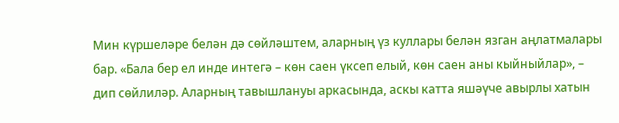Мин күршеләре белән дә сөйләштем, аларның үз куллары белән язган аңлатмалары бар. «Бала бер ел инде интегә – көн саен үксеп елый, көн саен аны кыйныйлар», – дип сөйлиләр. Аларның тавышлануы аркасында, аскы катта яшәүче авырлы хатын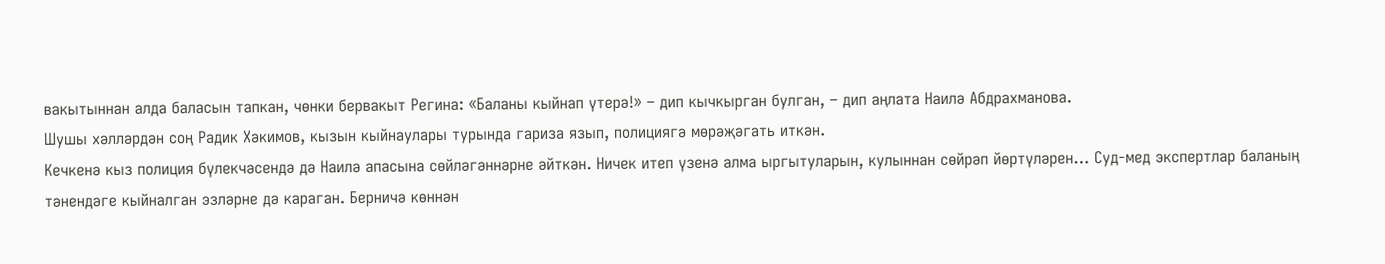вакытыннан алда баласын тапкан, чөнки бервакыт Регина: «Баланы кыйнап үтерә!» – дип кычкырган булган, – дип аңлата Наилә Абдрахманова.
Шушы хәлләрдән соң Радик Хәкимов, кызын кыйнаулары турында гариза язып, полициягә мөрәҗәгать иткән.
Кечкенә кыз полиция бүлекчәсендә дә Наилә апасына сөйләгәннәрне әйткән. Ничек итеп үзенә алма ыргытуларын, кулыннан сөйрәп йөртүләрен… Суд-мед экспертлар баланың тәнендәге кыйналган эзләрне дә караган. Берничә көннән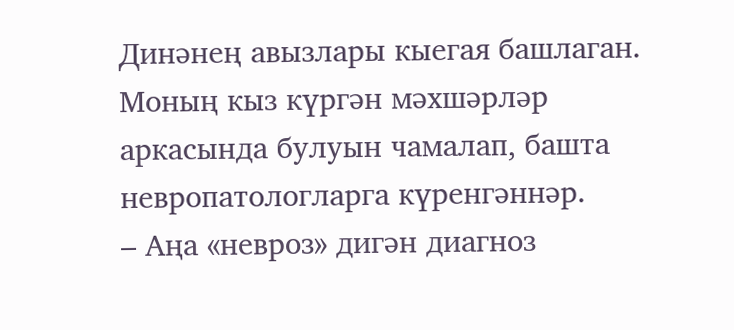Динәнең авызлары кыегая башлаган. Моның кыз күргән мәхшәрләр аркасында булуын чамалап, башта невропатологларга күренгәннәр.
– Аңа «невроз» дигән диагноз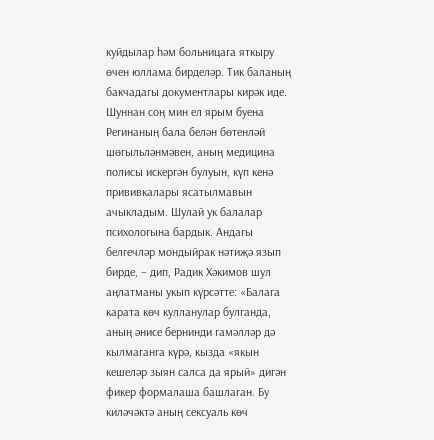куйдылар һәм больницага яткыру өчен юллама бирделәр. Тик баланың бакчадагы документлары кирәк иде. Шуннан соң мин ел ярым буена Регинаның бала белән бөтенләй шөгыльләнмәвен, аның медицина полисы искергән булуын, күп кенә прививкалары ясатылмавын ачыкладым. Шулай ук балалар психологына бардык. Андагы белгечләр мондыйрак нәтиҗә язып бирде, – дип, Радик Хәкимов шул аңлатманы укып күрсәтте: «Балага карата көч кулланулар булганда, аның әнисе бернинди гамәлләр дә кылмаганга күрә, кызда «якын кешеләр зыян салса да ярый» дигән фикер формалаша башлаган. Бу киләчәктә аның сексуаль көч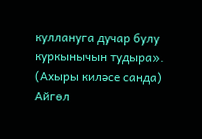куллануга дучар булу куркынычын тудыра».
(Ахыры киләсе санда)
Айгөл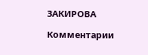ЗАКИРОВА

Комментарии